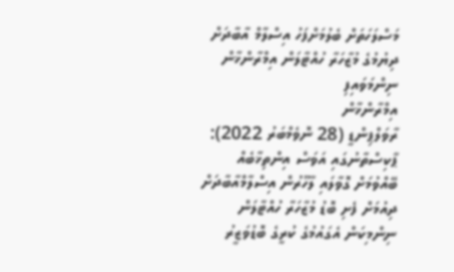މަސްލަހަތަށް ބެލުމަށްފަހު އިސްލާމް އާބާދަށް ދިޔުމުގެ މުޒާހަރާ ހުއްޓާލަން އިމްރާންޚާން ނިންމަވައިފި
އިމްރާންޚާން
ރާވަލްޕިންޑީ (28 ނޮވެމްބަރު 2022): ޕާކިސްތާނުގައި އަވަސް އިންތިޚާބެއް ބޭއްވުމަށް ގޮވާލައި ލާހޫރުން އިސްލާމްއާބާދަށް ދިއުމަށް ފެށި ބޮޑު މުޒާހަރާ ހުއްޓާލަން ނިންމިކަން އެގައުމުގެ ކުރީގެ ބޮޑުވަޒީރު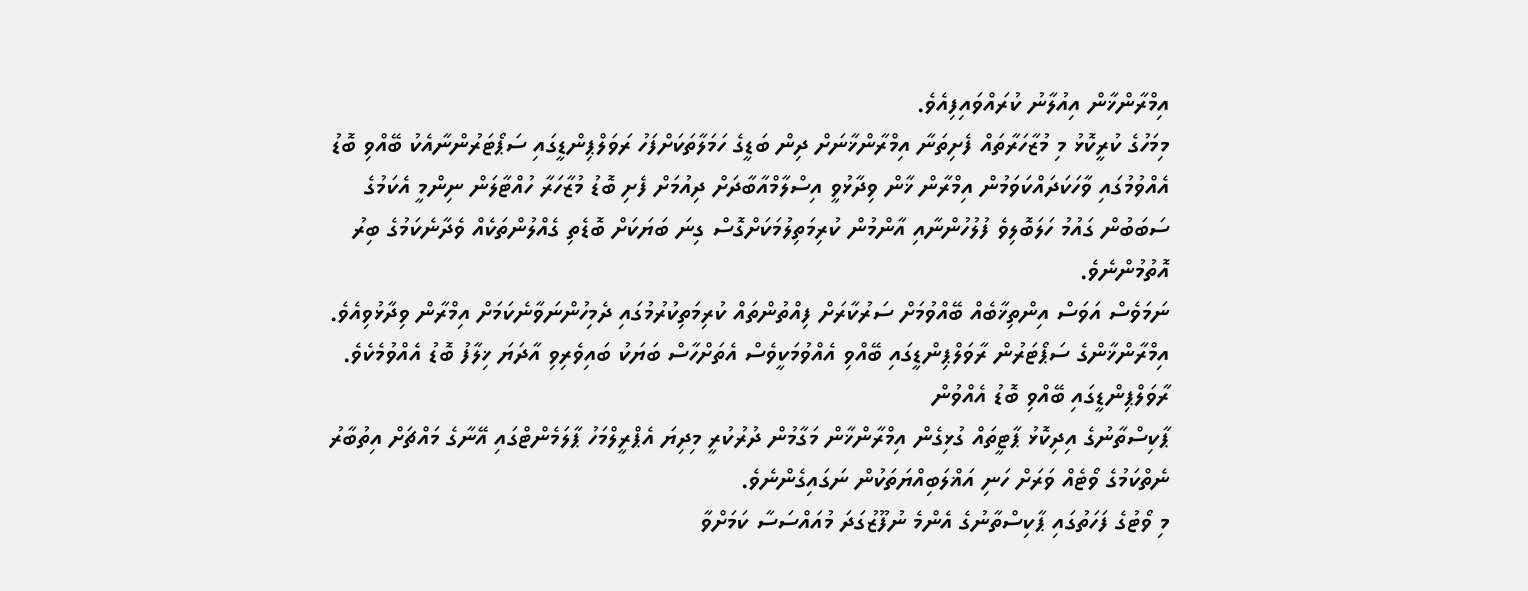އިމްރާންޚާން އިއުލާނު ކުރައްވައިފިއެވެ.
މިމަހުގެ ކުރީކޮޅު މި މުޒާހަރާތައް ފެށިތަނާ އިމްރާންޚާނަށް ދިން ބަޑީގެ ހަމަލާތަކަށްފަހު ރަވަލްޕިންޑީގައި ސަޕޯޓަރުންނާއެކު ބޭއްވި ބޮޑު އެއްވުމުގައި ވާހަކަދައްކަވަމުން އިމްރާން ޚާން ވިދާޅުވީ އިސްލާމްއާބާދަށް ދިއުމަށް ފެށި ބޮޑު މުޒާހަރާ ހުއްޓާލަން ނިންމީ އެކަމުގެ ސަބަބުން ގައުމު ހަލަބޮލިވެ ފުލުހުންނާއި އާންމުން ކުރިމަތިލުމަކަށްގޮސް ގިނަ ބަޔަކަށް ބޮޑެތި ގެއްލުންތަކެއް ވެދާނެކަމުގެ ބިރު އޮތުމުންނެވެ.
ނަމަވެސް އަވަސް އިންތިޚާބެއް ބޭއްވުމަށް ސަރުކާރަށް ފިއްތުންތައް ކުރިމަތިކުރުމުގައި ދެމިހުންނަވާނެކަމަށް އިމްރާން ވިދާޅުވިއެވެ. އިމްރާންޚާންގެ ސަޕޯޓަރުން ރާވަލްޕިންޑީގައި ބޭއްވި އެއްވުމަކީވެސް އެތަށްހާސް ބަޔަކު ބައިވެރިވި އާދަޔަ ޚިލާފު ބޮޑު އެއްވުމެކެވެ.
ރާވަލްޕިންޑީގައި ބޭއްވި ބޮޑު އެއްވުން
ޕާކިސްތާނުގެ އިދިކޮޅު ޕާޓީތައް ގުޅިގެން އިމްރާންޚާން މަގާމުން ދުރުކުރީ މިދިޔަ އެޕްރީލްމަހު ޕާލަމެންޓްގައި އޭނާގެ މައްޗަށް އިތުބާރު ނެތްކަމުގެ ވޯޓެއް ވަރަށް ހަނި އަޣްލަބިއްޔަތަކުން ނަގައިގެންނެވެ.
މި ވޯޓުގެ ފަހަތުގައި ޕާކިސްތާނުގެ އެންމެ ނުފޫޒުގަދަ މުއައްސަސާ ކަމަށްވާ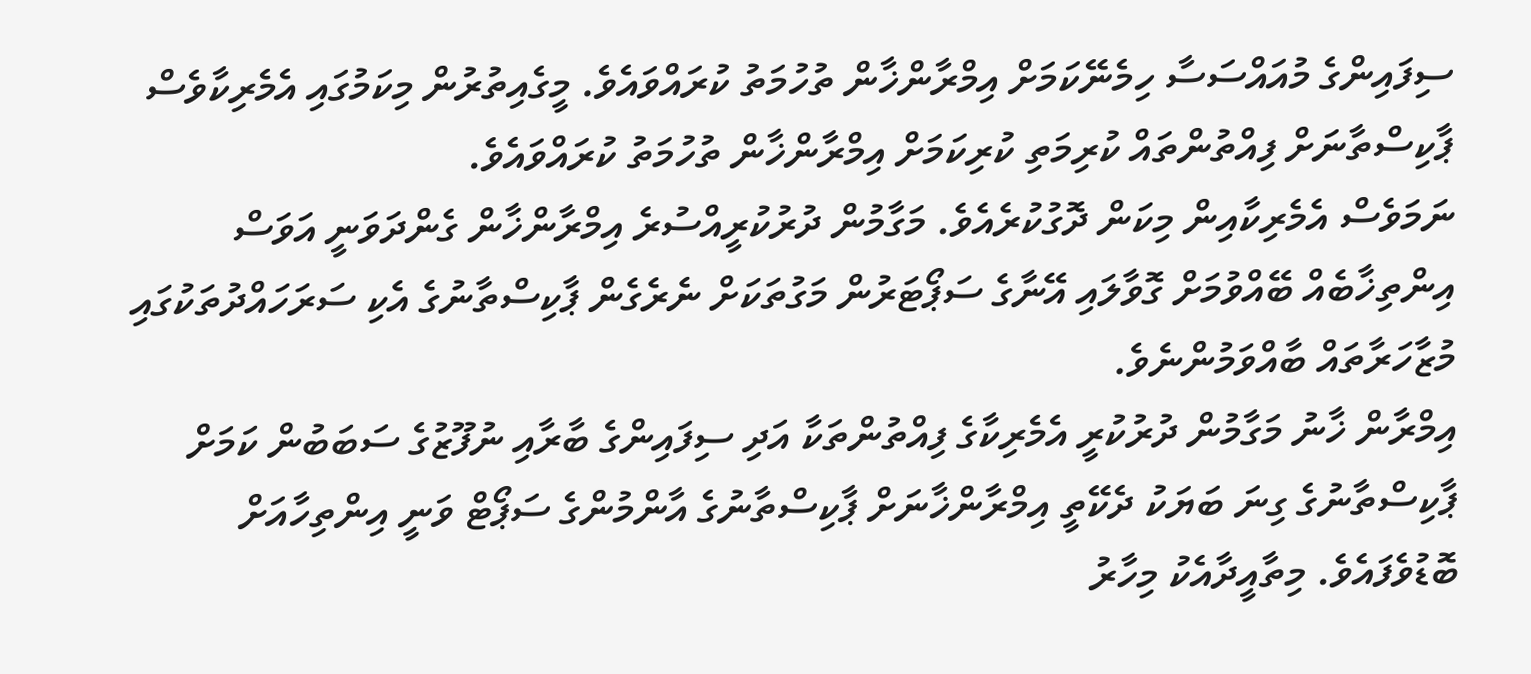ސިފައިންގެ މުއައްސަސާ ހިމެނޭކަމަށް އިމްރާންޚާން ތުހުމަތު ކުރައްވައެވެ. މީގެއިތުރުން މިކަމުގައި އެމެރިކާވެސް ޕާކިސްތާނަށް ފިއްތުންތައް ކުރިމަތި ކުރިކަމަށް އިމްރާންޚާން ތުހުމަތު ކުރައްވައެވެ.
ނަމަވެސް އެމެރިކާއިން މިކަން ދޮގުކުރެއެވެ. މަގާމުން ދުރުކުރީއްސުރެ އިމްރާންޚާން ގެންދަވަނީ އަވަސް އިންތިޚާބެއް ބޭއްވުމަށް ގޮވާލައި އޭނާގެ ސަޕޯޓަރުން މަގުތަކަށް ނެރެގެން ޕާކިސްތާނުގެ އެކި ސަރަހައްދުތަކުގައި މުޒާހަރާތައް ބާއްވަމުންނެވެ.
އިމްރާން ޚާނު މަގާމުން ދުރުކުރީ އެމެރިކާގެ ފިއްތުންތަކާ އަދި ސިފައިންގެ ބާރާއި ނުފޫޒުގެ ސަބަބުން ކަމަށް ޕާކިސްތާނުގެ ގިނަ ބަޔަކު ދެކޭތީ އިމްރާންޚާނަށް ޕާކިސްތާނުގެ އާންމުންގެ ސަޕޯޓް ވަނީ އިންތިހާއަށް ބޮޑުވެފައެވެ. މިތާއީދާއެކު މިހާރު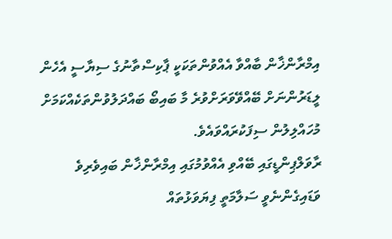އިމްރާންޚާން ބާއްވާ އެއްވުންތަކަކީ ޕާކިސްތާނުގެ ސިޔާސީ އެހެން ލީޑަރުންނަށް ބޭއްވޭވަރަށްވުރެ މާ ބައިބޯ ބައްދަލުވުންތަކެއްކަމަށް މުހައްލިލުން ސިފަކުރައްވައެވެ.
ރާވަލްޕިންޑީގައި ބޭއްވި އެއްވުމުގައި އިމްރާންޚާން ބައިވެރިވެ ވަޑައިގެންނެވީ ސަލާމަތީ ފިޔަވަޅުތައް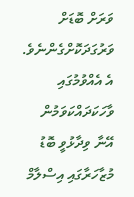ވަރަށް ބޮޑަށް ވަރުގަދަކޮށްގެންނެވެ. އެ އެއްވުމުގައި ވާހަކަދައްކަވަމުން އޭނާ ވިދާޅުވީ ބޮޑު މުޒާހަރާގައި އިސްލާމް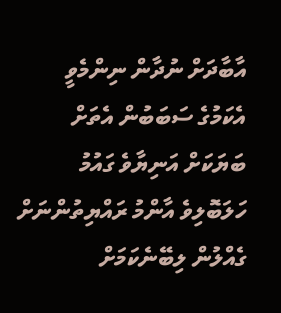އާބާދަށް ނުދާން ނިންމެވީ އެކަމުގެ ސަބަބުން އެތަށް ބަޔަކަށް އަނިޔާވެ ގައުމު ހަލަބޮލިވެ އާންމު ރައްޔިތުންނަށް ގެއްލުން ލިބޭނެކަމަށް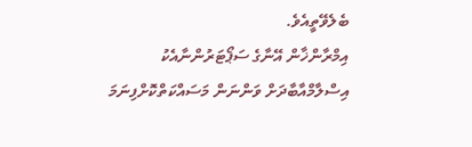ބެލެވޭތީއެވެ.
އިމްރާންޚާން އޭނާގެ ސަޕޯޓަރުންނާއެކު އިސްލާމްއާބާދަށް ވަންނަން މަސައްކަތްކޮށްފިނަމަ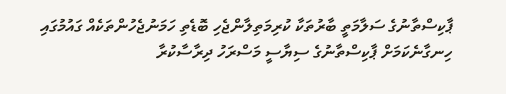ޕާކިސްތާނުގެ ސަލާމަތީ ބާރުތަކާ ކުރިމަތިލާންޖެހި ބޮޑެތި ހަމަނުޖެހުންތަކެއް ގައުމުގައި ހިނގާނެކަމަށް ޕާކިސްތާނުގެ ސިޔާސީ މަސްރަހު ދިރާސާކުރާ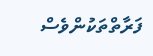ފަރާތްތަކުންވެސް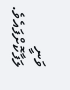ވަނީ ލަފާކޮށްފައެވެ.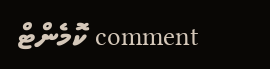comment ކޮމެންޓް